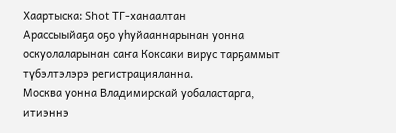Хаартыска: Shot ТГ-ханаалтан
Арассыыйаҕа оҕо уһуйааннарынан уонна оскуолаларынан саҥа Коксаки вирус тарҕаммыт түбэлтэлэрэ регистрацияланна.
Москва уонна Владимирскай уобаластарга, итиэннэ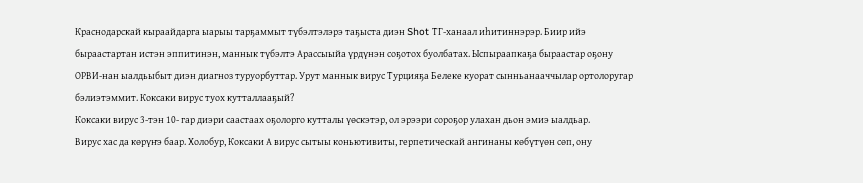Краснодарскай кыраайдарга ыарыы тарҕаммыт түбэлтэлэрэ таҕыста диэн Shot ТГ-ханаал иһитиннэрэр. Биир ийэ быраастартан истэн эппитинэн, маннык түбэлтэ Арассыыйа үрдүнэн соҕотох буолбатах. Ыспыраапкаҕа быраастар оҕону ОРВИ-нан ыалдьыбыт диэн диагноз туруорбуттар. Урут маннык вирус Турцияҕа Белеке куорат сынньанааччылар ортолоругар бэлиэтэммит. Коксаки вирус туох кутталлааҕый?
Коксаки вирус 3-тэн 10- гар диэри саастаах оҕолорго кутталы үөскэтэр, ол эрээри сороҕор улахан дьон эмиэ ыалдьар.
Вирус хас да көрүҥэ баар. Холобур, Коксаки А вирус сытыы коньютивиты, герпетическай ангинаны көбүтүөн сөп, ону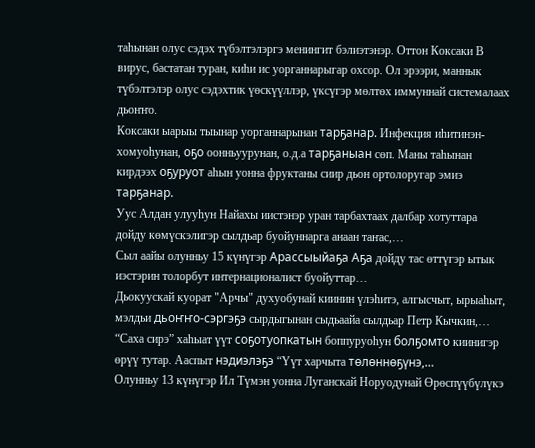таһынан олус сэдэх түбэлтэлэргэ менингит бэлиэтэнэр. Оттон Коксаки В вирус, бастатан туран, киһи ис уорганнарыгар охсор. Ол эрээри, маннык түбэлтэлэр олус сэдэхтик үөскүүллэр, үксүгэр мөлтөх иммуннай системалаах дьоҥҥо.
Коксаки ыарыы тыынар уорганнарынан тарҕанар. Инфекция иһитинэн-хомуоһунан, оҕо оонньуурунан, о.д.а тарҕаныан сөп. Маны таһынан кирдээх оҕуруот аһын уонна фруктаны сиир дьон ортолоругар эмиэ тарҕанар.
Уус Алдан улууһун Найахы иистэнэр уран тарбахтаах далбар хотуттара дойду көмүскэлигэр сылдьар буойуннарга анаан таҥас,…
Сыл аайы олунньу 15 күнүгэр Арассыыйаҕа Аҕа дойду тас өттүгэр ытык иэстэрин толорбут интернационалист буойуттар…
Дьокуускай куорат "Арчы" духуобунай киинин үлэһитэ, алгысчыт, ырыаһыт, мэлдьи дьоҥҥо-сэргэҕэ сырдыгынан сыдьаайа сылдьар Петр Кычкин,…
“Саха сирэ” хаһыат үүт соҕотуопкатын боппуруоһун болҕомто киинигэр өрүү тутар. Ааспыт нэдиэлэҕэ “Үүт харчыта төлөннөҕүнэ,…
Олунньу 13 күнүгэр Ил Түмэн уонна Луганскай Норуодунай Өрөспүүбүлүкэ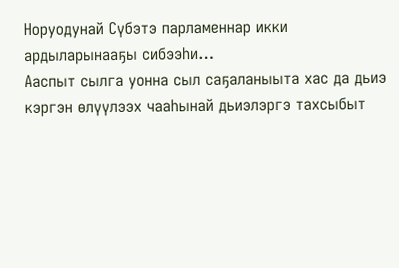Норуодунай Сүбэтэ парламеннар икки ардыларынааҕы сибээһи…
Ааспыт сылга уонна сыл саҕаланыыта хас да дьиэ кэргэн өлүүлээх чааһынай дьиэлэргэ тахсыбыт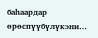баһаардар өрөспүүбүлүкэни…